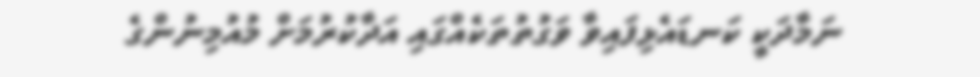ނަމާދަކީ ކަނޑައެޅިފައިވާ ވަގުތުތަކެއްގައި އަދާކުރުމަށް މުއުމިނުންގެ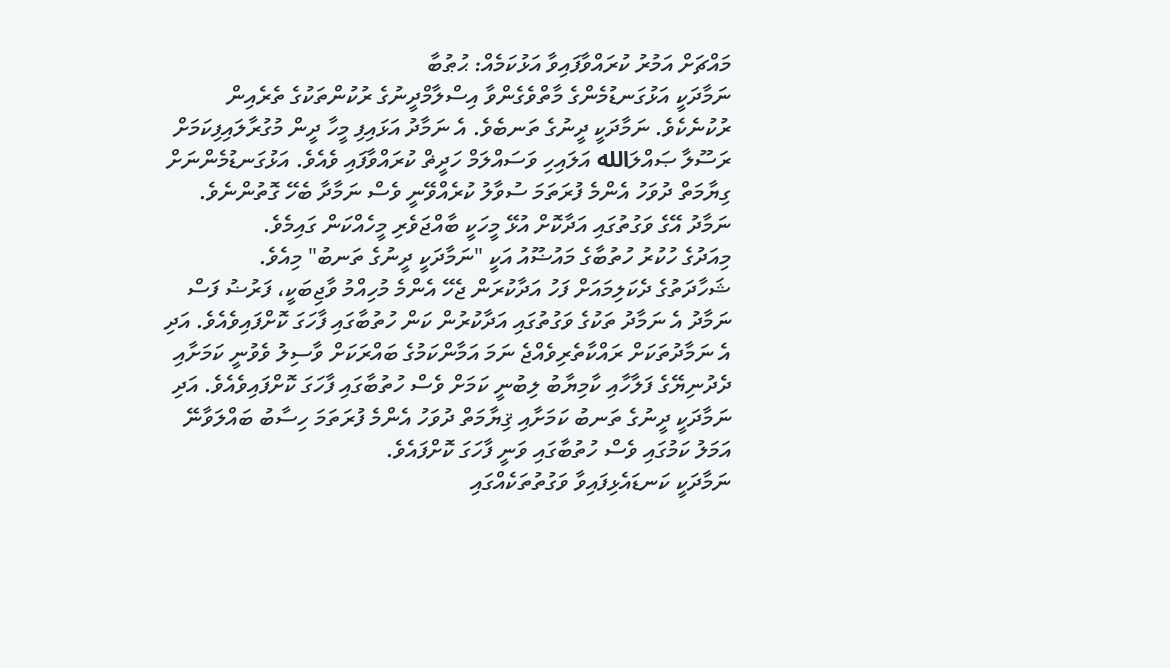މައްޗަށް އަމުރު ކުރައްވާފައިވާ އަޅުކަމެއް: ޙުޠުބާ
ނަމާދަކީ އަޅުގަނޑުމެންގެ މާތްވެގެންވާ އިސްލާމްދީނުގެ ރުކުންތަކުގެ ތެރެއިން ރުކުނެކެވެ. ނަމާދަކީ ދީނުގެ ތަނބެވެ. އެ ނަމާދު އަޅައިފި މީހާ ދީން މުގުރާލައިފިކަމަށް ރަސޫލާ ޞައްލަالله އަލައިހި ވަސައްލަމް ހަދީޡް ކުރައްވާފައި ވެއެވެ. އަޅުގަނޑުމެންނަށް ގިޔާމަތް ދުވަހު އެންމެ ފުރަތަމަ ސުވާލު ކުރެއްވޭނީ ވެސް ނަމާދާ ބެހޭ ގޮތުންނެވެ. ނަމާދު އޭގެ ވަގުތުގައި އަދާކޮށް އުޅޭ މީހަކީ ބާއްޖަވެރި މީހެއްކަން ގައިމެވެ.
މިއަދުގެ ހުކުރު ހުތުބާގެ މައުޟޫއު އަކީ "ނަމާދަކީ ދީނުގެ ތަނބު" މިއެވެ.
ޝަހާދަތުގެ ދެކަލިމައަށް ފަހު އަދާކުރަން ޖެހޭ އެންމެ މުހިއްމު ވާޖިބަކީ، ފަރުޟު ފަސް ނަމާދު އެ ނަމާދު ތަކުގެ ވަގުތުގައި އަދާކުރުން ކަން ހުތުބާގައި ފާހަގަ ކޮށްފައިވެއެވެ. އަދި އެ ނަމާދުތަކަށް ރައްކާތެރިވެއްޖެ ނަމަ އަމާންކަމުގެ ބައްރަކަށް ވާސިލު ވެވުނީ ކަމަށާއި ދެދުނިޔޭގެ ފަލާހާއި ކާމިޔާބު ލިބުނީ ކަމަށް ވެސް ހުތުބާގައި ފާހަގަ ކޮށްފައިވެއެވެ. އަދި ނަމާދަކީ ދީނުގެ ތަނބު ކަމަށާއި ޤިޔާމަތް ދުވަހު އެންމެ ފުރަތަމަ ހިސާބު ބައްލަވާނޭ އަމަލު ކަމުގައި ވެސް ހުތުބާގައި ވަނީ ފާހަގަ ކޮށްފައެވެ.
ނަމާދަކީ ކަނޑައެޅިފައިވާ ވަގުތުތަކެއްގައި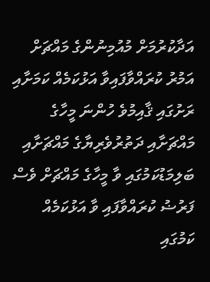އަދާކުރުމަށް މުއުމިނުންގެ މައްޗަށް އަމުރު ކުރައްވާފައިވާ އަޅުކަމެއް ކަމަށާއި ރަށުގައި ޤާއިމުވެ ހުންނަ މީހާގެ މައްޗަށާއި ދަތުރުވެރިޔާގެ މައްޗަށާއި ބަލިމަޑުކަމުގައި ވާ މީހާގެ މައްޗަށް ވެސް ފަރުޟު ކުރައްވާފައި ވާ އަޅުކަމެއް ކަމުގައި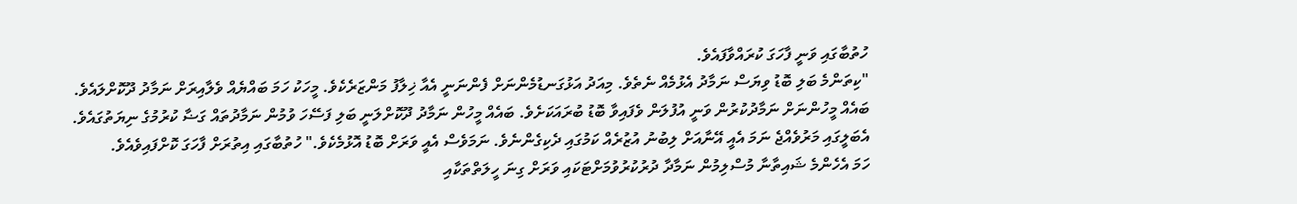ހުތުބާގައި ވަނީ ފާހަގަ ކުރައްވާފައެވެ.
"ކިތަންމެ ބަލި ބޮޑު ވިޔަސް ނަމާދު އެޅުމެއް ނެތެވެ. މިއަދު އަޅުގަނޑުމެންނަށް ފެންނަނީ އެއާ ޚިލާފު މަންޒަރެކެވެ. މީހަކު ހަމަ ބައްޔެއް ވެލާއިރަށް ނަމާދު ދޫކޮށްލައެވެ. ބައެއް މީހުންނަށް ނަމާދުކުރުން ވަނީ އުފުލަން ވެފައިވާ ބޮޑު ބުރައަކަށެވެ. ބައެއް މީހުން ނަމާދު ދޫކޮށްލަނީ ބަލި ފަސޭހަ ވުމުން ނަމާދުތައް ގަޟާ ކުރުމުގެ ނިޔަތުގައެވެ. އެބަލީގައި މަރުވެއްޖެ ނަމަ އެއީ އޭނާއަށް ލިބުނު އުޒުރެއް ކަމުގައި ދެކިގެންނެވެ. ނަމަވެސް އެއީ ވަރަށް ބޮޑު އޮޅުމެކެވެ." ހުތުބާގައި އިތުރަށް ފާހަގަ ކޮށްފައިވެއެވެ.
ހަމަ އެހެންމެ ޝައިތާނާ މުސްލިމުން ނަމާދާ ދުރުކުރުވުމަށްޓަކައި ވަރަށް ގިނަ ހީލަތްތަކާއި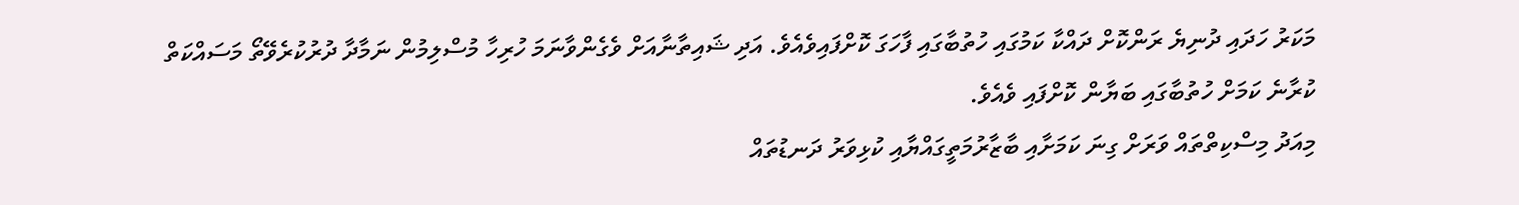މަކަރު ހަދައި ދުނިޔެ ރަންކޮށް ދައްކާ ކަމުގައި ހުތުބާގައި ފާހަގަ ކޮށްފައިވެއެވެ. އަދި ޝައިތާނާއަށް ވެގެންވާނަމަ ހުރިހާ މުސްލިމުން ނަމާދާ ދުރުކުރެވޭތޯ މަސައްކަތް ކުރާނެ ކަމަށް ހުތުބާގައި ބަޔާން ކޮށްފައި ވެއެވެ.
މިއަދު މިސްކިތްތައް ވަރަށް ގިނަ ކަމަށާއި ބާޒާރުމަތީގައްޔާއި ކުޅިވަރު ދަނޑުތައް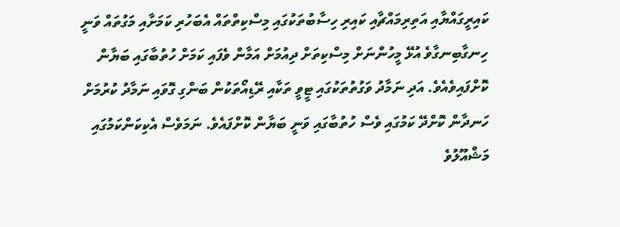ކައިރީގައްޔާއި އަތިރިމައްޗާއި ކައިރި ހިސާބުތަކުގައި މިސްކިތްތައް އެބަހުރި ކަމަށާއި މަގުތައް ވަނީ ހިނގާބިނގާވެ އުޅޭ މީހުންނަށް މިސްކިތަށް ދިއުމަށް އަމާން ވެފައި ކަމަށް ހުތުބާގައި ބަޔާން ކޮށްފައިވެއެވެ. އަދި ނަމާދު ވަގުތުތަކުގައި ޓީވީ ތަކާއި ރޭޑިއޯތަކުން ބަންގި ގޮވައި ނަމާދު ކުރުމަށް ހަނދާން ކޮށްދޭ ކަމުގައި ވެސް ހުތުބާގައި ވަނީ ބަޔާން ކޮށްފައެވެ. ނަމަވެސް އެކިކަންކަމުގައި މަޝްއޫލުވެ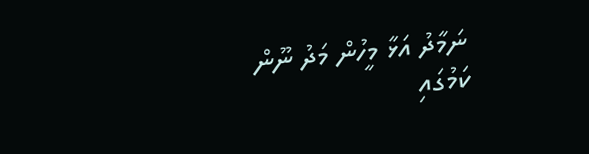ނަމާދު އަޅާ މީހުން މަދު ނޫން ކަމުގައި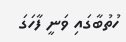ހުތުބާގައި ވަނީ ފާހަގަ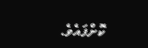ކޮށްފައެވެ.